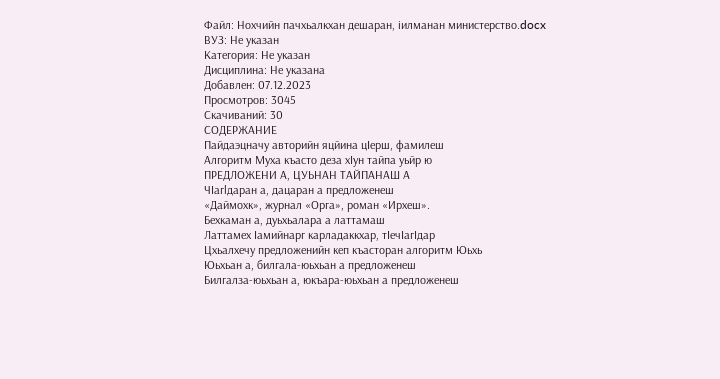Файл: Нохчийн пачхьалкхан дешаран, iилманан министерство.docx
ВУЗ: Не указан
Категория: Не указан
Дисциплина: Не указана
Добавлен: 07.12.2023
Просмотров: 3045
Скачиваний: 30
СОДЕРЖАНИЕ
Пайдаэцначу авторийн яцйина цIерш, фамилеш
Алгоритм Муха къасто деза хIун тайпа уьйр ю
ПРЕДЛОЖЕНИ А, ЦУЬНАН ТАЙПАНАШ А
ЧIaгlдаран а, дацаран а предложенеш
«Даймохк», журнал «Орга», роман «Ирхеш».
Бехкаман а, дуьхьалара а латтамаш
Латтамех Iамийнарг карладаккхар, тIечIагIдар
Цхьалхечу предложенийн кеп къасторан алгоритм Юьхь
Юьхьан а, билгала-юьхьан а предложенеш
Билгалза-юьхьан а, юкъара-юьхьан а предложенеш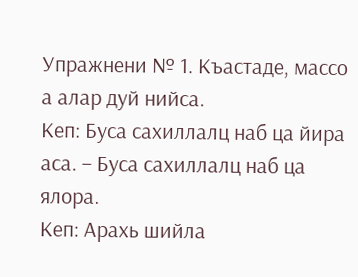Упражнени № 1. Къастаде, массо а алар дуй нийса.
Кеп: Буса сахиллалц наб ца йира аса. – Буса сахиллалц наб ца ялора.
Кеп: Арахь шийла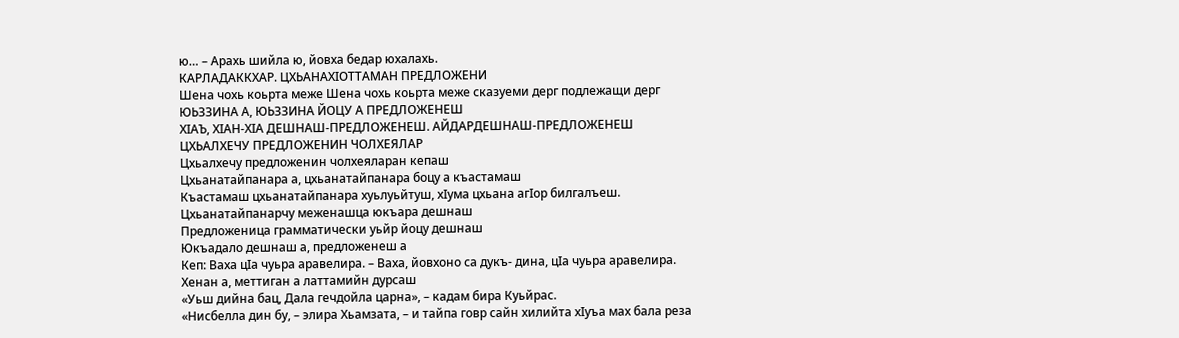ю… – Арахь шийла ю, йовха бедар юхалахь.
КАРЛАДАККХАР. ЦХЬАНАХIОТТАМАН ПРЕДЛОЖЕНИ
Шена чохь коьрта меже Шена чохь коьрта меже сказуеми дерг подлежащи дерг
ЮЬЗЗИНА А, ЮЬЗЗИНА ЙОЦУ А ПРЕДЛОЖЕНЕШ
ХIАЪ, ХIАН-ХIА ДЕШНАШ-ПРЕДЛОЖЕНЕШ. АЙДАРДЕШНАШ-ПРЕДЛОЖЕНЕШ
ЦХЬАЛХЕЧУ ПРЕДЛОЖЕНИН ЧОЛХЕЯЛАР
Цхьалхечу предложенин чолхеяларан кепаш
Цхьанатайпанара а, цхьанатайпанара боцу а къастамаш
Къастамаш цхьанатайпанара хуьлуьйтуш, хIума цхьана агIор билгалъеш.
Цхьанатайпанарчу меженашца юкъара дешнаш
Предложеница грамматически уьйр йоцу дешнаш
Юкъадало дешнаш а, предложенеш а
Кеп: Ваха цIа чуьра аравелира. – Ваха, йовхоно са дукъ- дина, цIа чуьра аравелира.
Хенан а, меттиган а латтамийн дурсаш
«Уьш дийна бац, Дала гечдойла царна», – кадам бира Куьйрас.
«Нисбелла дин бу, – элира Хьамзата, – и тайпа говр сайн хилийта хIуъа мах бала реза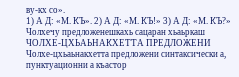ву-кх со».
1) А Д: «М. КЪ». 2) А Д: «М. КЪ!» 3) А Д: «М. КЪ?»
Чолхечу предложенешкахь сацаран хьаьркаш
ЧОЛХЕ-ЦХЬАЬНАКХЕТТА ПРЕДЛОЖЕНИ
Чолхе-цхьаьнакхетта предложени синтаксически а, пунктуационни а къастор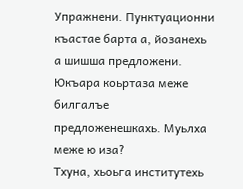Упражнени. Пунктуационни къастае барта а, йозанехь а шишша предложени.
Юкъара коьртаза меже билгалъе предложенешкахь. Муьлха меже ю иза?
Тхуна, хьоьга институтехь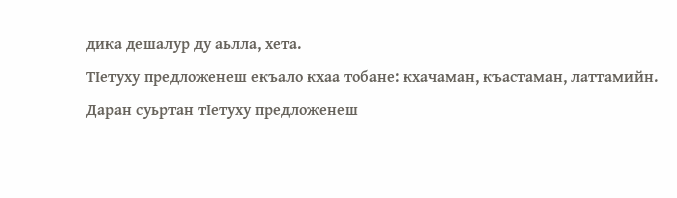дика дешалур ду аьлла, хета.
ТIетуху предложенеш екъало кхаа тобане: кхачаман, къастаман, латтамийн.
Даран суьртан тIетуху предложенеш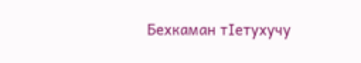Бехкаман тIетухучу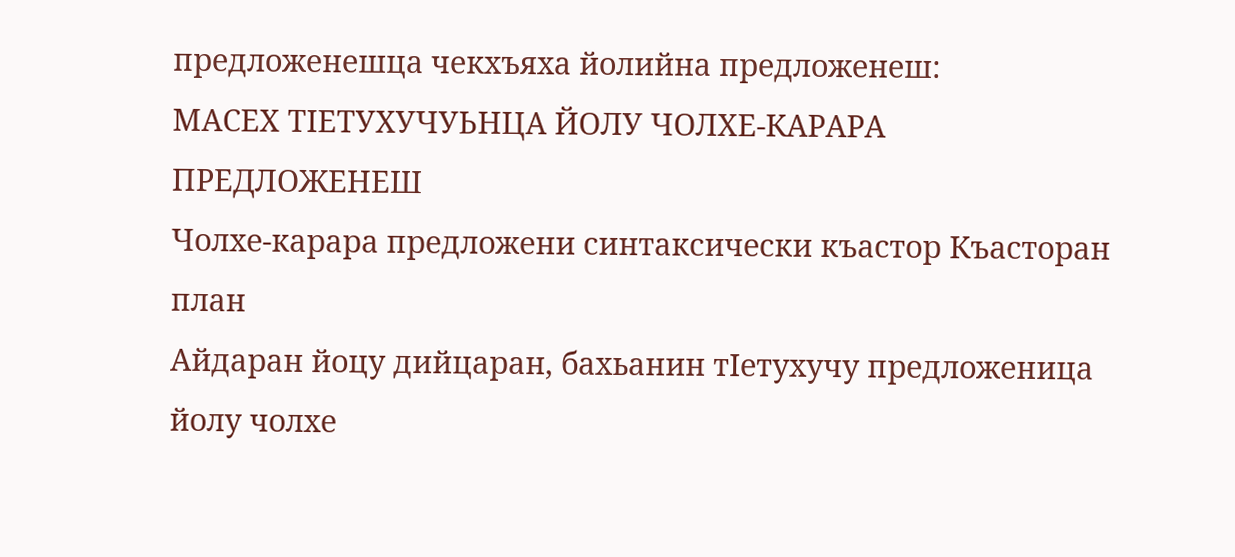предложенешца чекхъяха йолийна предложенеш:
МАСЕХ ТIЕТУХУЧУЬНЦА ЙОЛУ ЧОЛХЕ-КАРАРА ПРЕДЛОЖЕНЕШ
Чолхе-карара предложени синтаксически къастор Къасторан план
Айдаран йоцу дийцаран, бахьанин тIетухучу предложеница йолу чолхе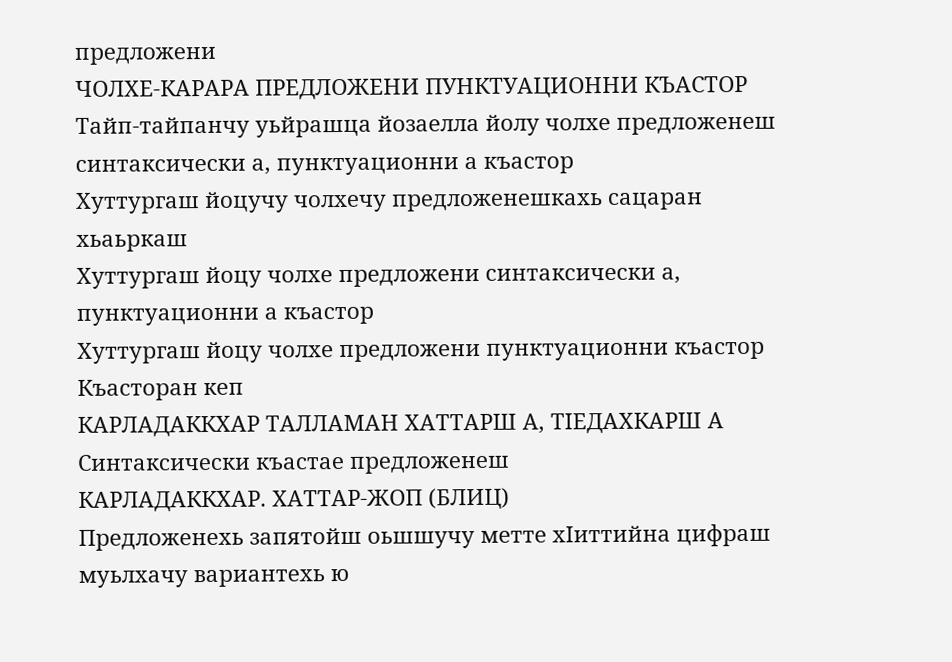предложени
ЧОЛХЕ-КАРАРА ПРЕДЛОЖЕНИ ПУНКТУАЦИОННИ КЪАСТОР
Тайп-тайпанчу уьйрашца йозаелла йолу чолхе предложенеш синтаксически а, пунктуационни а къастор
Хуттургаш йоцучу чолхечу предложенешкахь сацаран хьаьркаш
Хуттургаш йоцу чолхе предложени синтаксически а, пунктуационни а къастор
Хуттургаш йоцу чолхе предложени пунктуационни къастор Къасторан кеп
КАРЛАДАККХАР ТАЛЛАМАН ХАТТАРШ А, ТIЕДАХКАРШ А
Синтаксически къастае предложенеш
КАРЛАДАККХАР. ХАТТАР-ЖОП (БЛИЦ)
Предложенехь запятойш оьшшучу метте хIиттийна цифраш муьлхачу вариантехь ю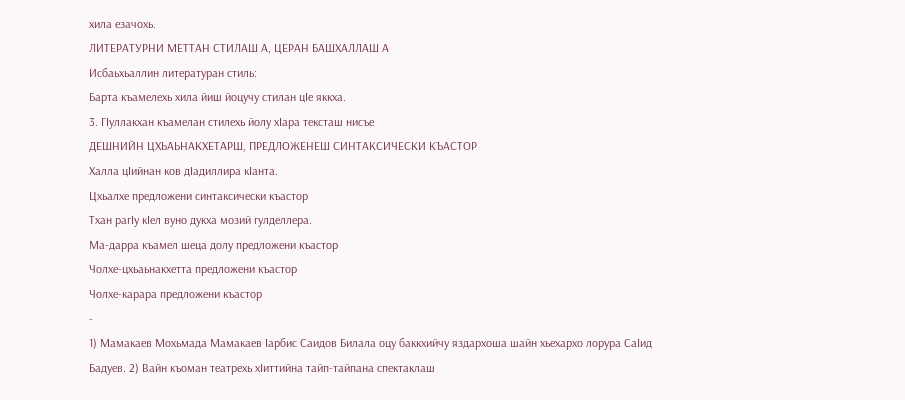хила езачохь.
ЛИТЕРАТУРНИ МЕТТАН СТИЛАШ А, ЦЕРАН БАШХАЛЛАШ А
Исбаьхьаллин литературан стиль:
Барта къамелехь хила йиш йоцучу стилан цIе яккха.
3. ГIуллакхан къамелан стилехь йолу хIара тексташ нисъе
ДЕШНИЙН ЦХЬАЬНАКХЕТАРШ, ПРЕДЛОЖЕНЕШ СИНТАКСИЧЕСКИ КЪАСТОР
Халла цIийнан ков дIадиллира кIанта.
Цхьалхе предложени синтаксически къастор
Тхан рагIу кIел вуно дукха мозий гулделлера.
Ма-дарра къамел шеца долу предложени къастор
Чолхе-цхьаьнакхетта предложени къастор
Чолхе-карара предложени къастор
-
1) Мамакаев Мохьмада Мамакаев Iарбис Саидов Билала оцу баккхийчу яздархоша шайн хьехархо лорура СаIид Бадуев. 2) Вайн къоман театрехь хIиттийна тайп-тайпана спектаклаш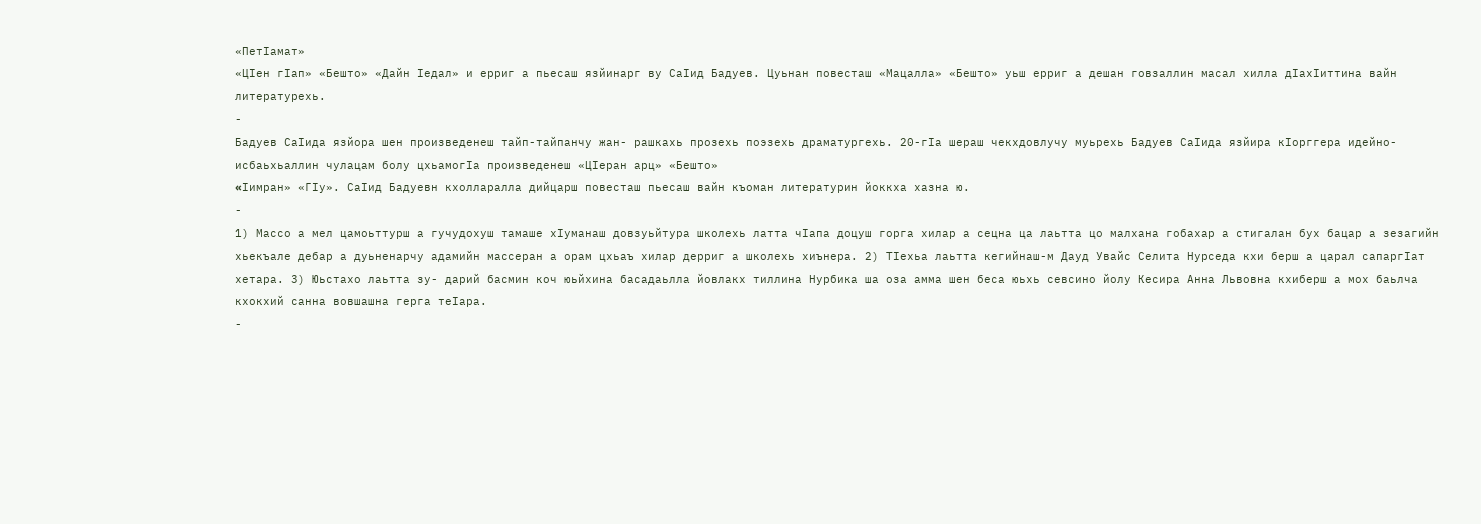«ПетIамат»
«ЦIен гIап» «Бешто» «Дайн Iедал» и ерриг а пьесаш язйинарг ву СаIид Бадуев. Цуьнан повесташ «Мацалла» «Бешто» уьш ерриг а дешан говзаллин масал хилла дIахIиттина вайн литературехь.
-
Бадуев СаIида язйора шен произведенеш тайп-тайпанчу жан- рашкахь прозехь поэзехь драматургехь. 20-гIа шераш чекхдовлучу муьрехь Бадуев СаIида язйира кIорггера идейно-исбаьхьаллин чулацам болу цхьамогIа произведенеш «ЦIеран арц» «Бешто»
«Iимран» «ГIу». СаIид Бадуевн кхолларалла дийцарш повесташ пьесаш вайн къоман литературин йоккха хазна ю.
-
1) Массо а мел цамоьттурш а гучудохуш тамаше хIуманаш довзуьйтура школехь латта чIапа доцуш горга хилар а сецна ца лаьтта цо малхана гобахар а стигалан бух бацар а зезагийн хьекъале дебар а дуьненарчу адамийн массеран а орам цхьаъ хилар дерриг а школехь хиънера. 2) ТIехьа лаьтта кегийнаш-м Дауд Увайс Селита Нурседа кхи берш а царал сапаргIат хетара. 3) Юьстахо лаьтта зу- дарий басмин коч юьйхина басадаьлла йовлакх тиллина Нурбика ша оза амма шен беса юьхь севсино йолу Кесира Анна Львовна кхиберш а мох баьлча кхокхий санна вовшашна герга теIара.
-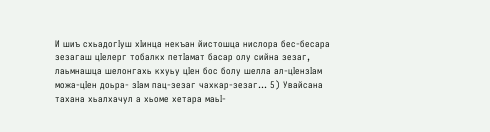И шиъ схьадогIуш хIинца некъан йистошца нислора бес-бесара зезагаш цIелерг тобалкх петIамат басар олу сийна зезаг, лаьмнашца шелонгахь кхуьу цIен бос болу шелла ал-цIензIам можа-цIен доьра- зIам пац-зезаг чахкар-зезаг... 5) Увайсана тахана хьалхачул а хьоме хетара маьI-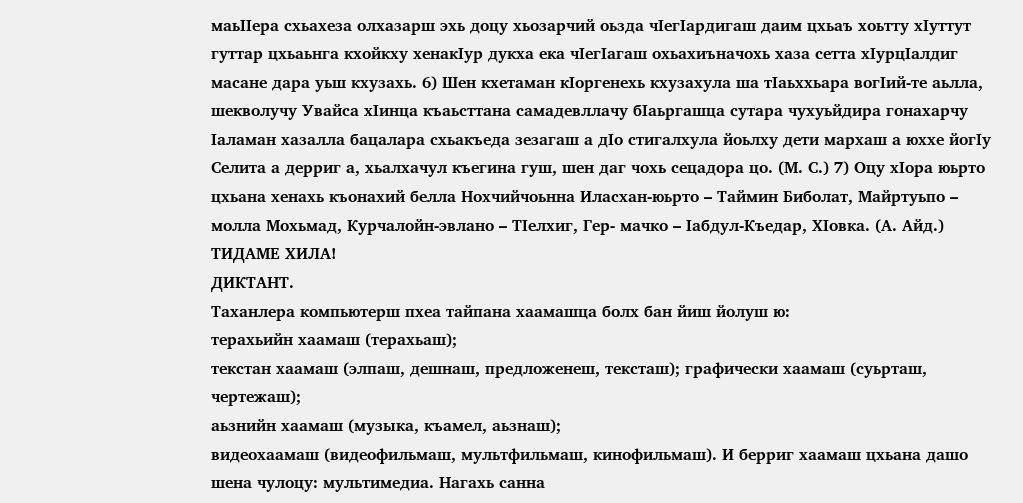маьIIера схьахеза олхазарш эхь доцу хьозарчий оьзда чIегIардигаш даим цхьаъ хоьтту хIуттут гуттар цхьаьнга кхойкху хенакIур дукха ека чIегIагаш охьахиъначохь хаза сетта хIурцIалдиг масане дара уьш кхузахь. 6) Шен кхетаман кIоргенехь кхузахула ша тIаьххьара вогIий-те аьлла, шекволучу Увайса хIинца къаьсттана самадевллачу бIаьргашца сутара чухуьйдира гонахарчу Iаламан хазалла бацалара схьакъеда зезагаш а дIо стигалхула йоьлху дети мархаш а юххе йогIу Селита а дерриг а, хьалхачул къегина гуш, шен даг чохь сецадора цо. (М. С.) 7) Оцу хIора юьрто цхьана хенахь къонахий белла Нохчийчоьнна Иласхан-юьрто – Таймин Биболат, Майртуьпо – молла Мохьмад, Курчалойн-эвлано – ТIелхиг, Гер- мачко – Iабдул-Къедар, ХIовка. (А. Айд.)
ТИДАМЕ ХИЛА!
ДИКТАНТ.
Таханлера компьютерш пхеа тайпана хаамашца болх бан йиш йолуш ю:
терахьийн хаамаш (терахьаш);
текстан хаамаш (элпаш, дешнаш, предложенеш, тексташ); графически хаамаш (суьрташ, чертежаш);
аьзнийн хаамаш (музыка, къамел, аьзнаш);
видеохаамаш (видеофильмаш, мультфильмаш, кинофильмаш). И берриг хаамаш цхьана дашо шена чулоцу: мультимедиа. Нагахь санна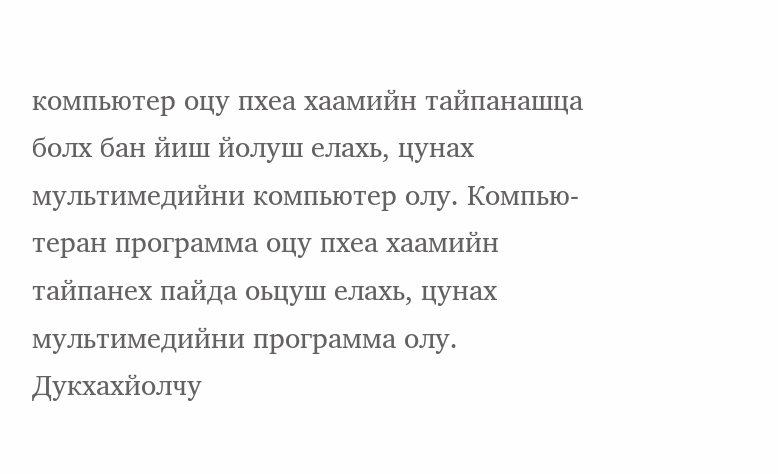компьютер оцу пхеа хаамийн тайпанашца болх бан йиш йолуш елахь, цунах мультимедийни компьютер олу. Компью- теран программа оцу пхеа хаамийн тайпанех пайда оьцуш елахь, цунах мультимедийни программа олу. Дукхахйолчу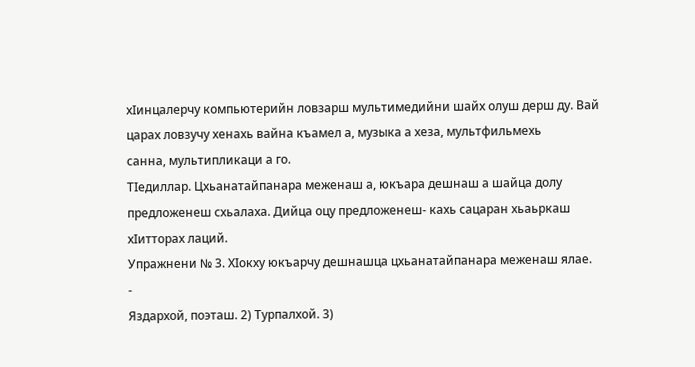хIинцалерчу компьютерийн ловзарш мультимедийни шайх олуш дерш ду. Вай царах ловзучу хенахь вайна къамел а, музыка а хеза, мультфильмехь
санна, мультипликаци а го.
ТIедиллар. Цхьанатайпанара меженаш а, юкъара дешнаш а шайца долу предложенеш схьалаха. Дийца оцу предложенеш- кахь сацаран хьаьркаш хIитторах лаций.
Упражнени № 3. ХIокху юкъарчу дешнашца цхьанатайпанара меженаш ялае.
-
Яздархой, поэташ. 2) Турпалхой. 3)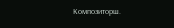Композиторш.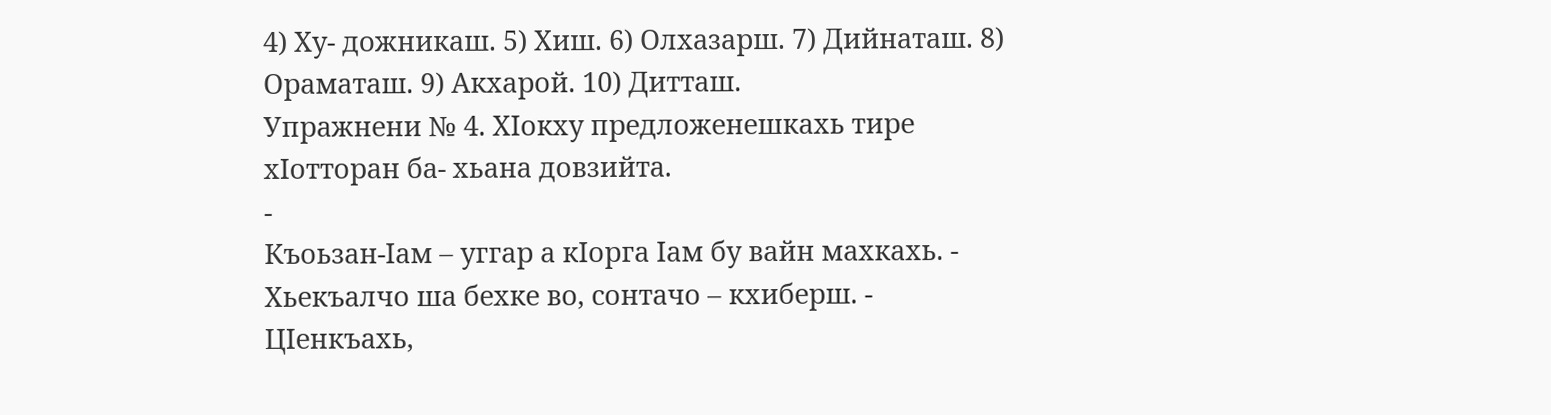4) Ху- дожникаш. 5) Хиш. 6) Олхазарш. 7) Дийнаташ. 8) Ораматаш. 9) Акхарой. 10) Дитташ.
Упражнени № 4. ХIокху предложенешкахь тире хIотторан ба- хьана довзийта.
-
Къоьзан-Iам – уггар а кIорга Iам бу вайн махкахь. -
Хьекъалчо ша бехке во, сонтачо – кхиберш. -
ЦIенкъахь,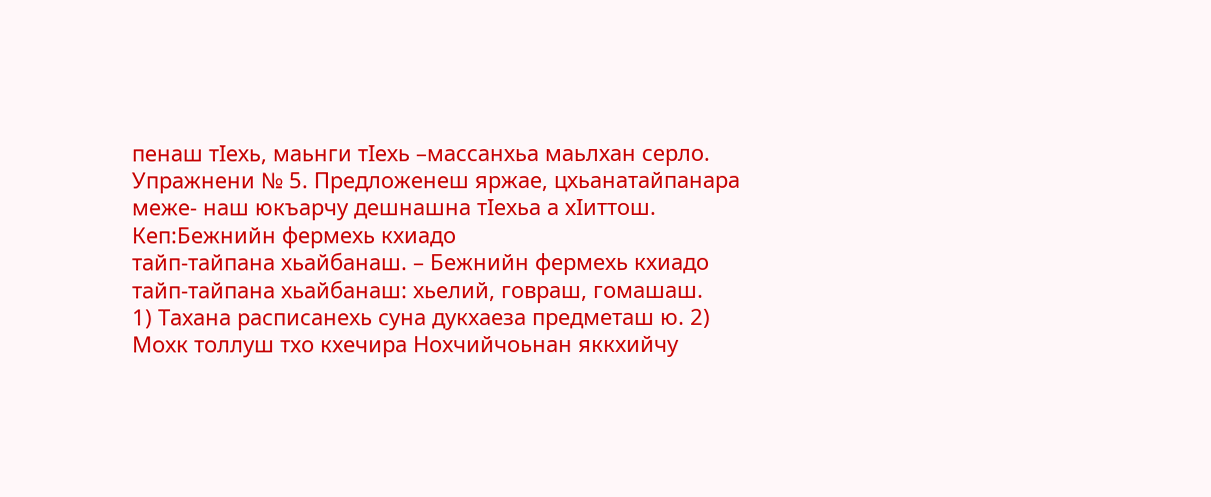пенаш тIехь, маьнги тIехь –массанхьа маьлхан серло.
Упражнени № 5. Предложенеш яржае, цхьанатайпанара меже- наш юкъарчу дешнашна тIехьа а хIиттош.
Кеп:Бежнийн фермехь кхиадо
тайп-тайпана хьайбанаш. – Бежнийн фермехь кхиадо тайп-тайпана хьайбанаш: хьелий, говраш, гомашаш.
1) Тахана расписанехь суна дукхаеза предметаш ю. 2) Мохк толлуш тхо кхечира Нохчийчоьнан яккхийчу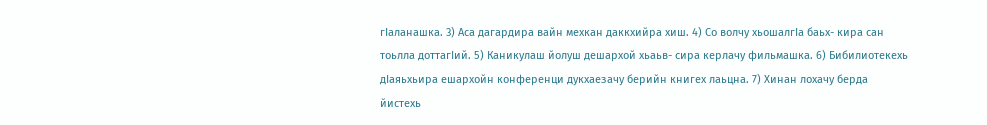гIаланашка. 3) Аса дагардира вайн мехкан даккхийра хиш. 4) Со волчу хьошалгIа баьх- кира сан тоьлла доттагIий. 5) Каникулаш йолуш дешархой хьаьв- сира керлачу фильмашка. 6) Бибилиотекехь дIаяьхьира ешархойн конференци дукхаезачу берийн книгех лаьцна. 7) Хинан лохачу берда йистехь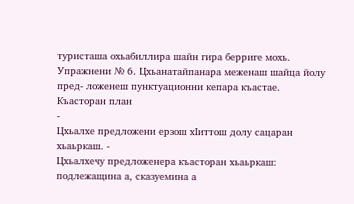туристаша охьабиллира шайн гира берриге мохь.
Упражнени № 6. Цхьанатайпанара меженаш шайца йолу пред- ложенеш пунктуационни кепара къастае.
Къасторан план
-
Цхьалхе предложени ерзош хIиттош долу сацаран хьаьркаш. -
Цхьалхечу предложенера къасторан хьаьркаш: подлежащина а, сказуемина а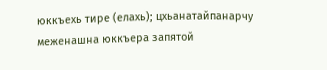юккъехь тире (елахь); цхьанатайпанарчу меженашна юккъера запятой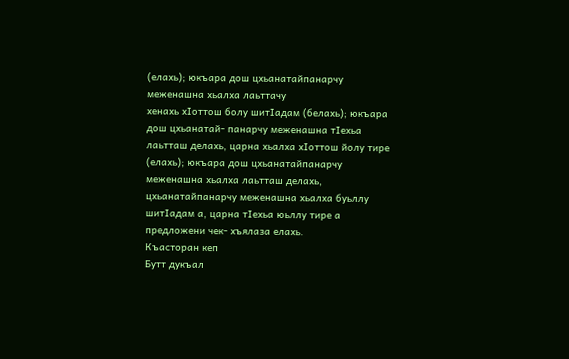(елахь); юкъара дош цхьанатайпанарчу меженашна хьалха лаьттачу
хенахь хIоттош болу шитIадам (белахь); юкъара дош цхьанатай- панарчу меженашна тIехьа лаьтташ делахь, царна хьалха хIоттош йолу тире (елахь); юкъара дош цхьанатайпанарчу меженашна хьалха лаьтташ делахь, цхьанатайпанарчу меженашна хьалха буьллу шитIадам а, царна тIехьа юьллу тире а предложени чек- хъялаза елахь.
Къасторан кеп
Бутт дукъал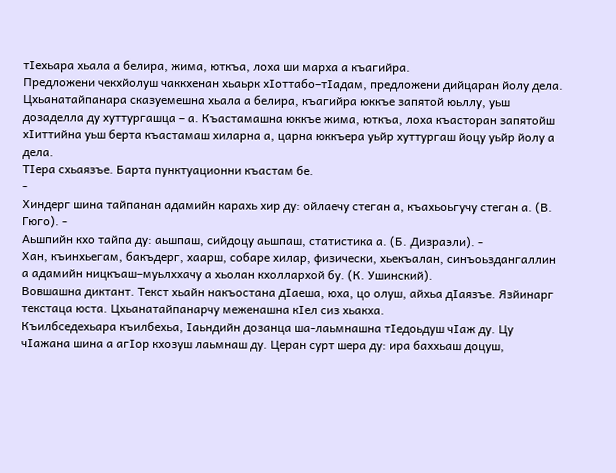тIехьара хьала а белира, жима, юткъа, лоха ши марха а къагийра.
Предложени чекхйолуш чаккхенан хьаьрк хIоттабо–тIадам, предложени дийцаран йолу дела.
Цхьанатайпанара сказуемешна хьала а белира, къагийра юккъе запятой юьллу, уьш дозаделла ду хуттургашца – а. Къастамашна юккъе жима, юткъа, лоха къасторан запятойш хIиттийна уьш берта къастамаш хиларна а, царна юккъера уьйр хуттургаш йоцу уьйр йолу а дела.
ТIера схьаязъе. Барта пунктуационни къастам бе.
-
Хиндерг шина тайпанан адамийн карахь хир ду: ойлаечу стеган а, къахьоьгучу стеган а. (В. Гюго). -
Аьшпийн кхо тайпа ду: аьшпаш, сийдоцу аьшпаш, статистика а. (Б. Дизраэли). -
Хан, къинхьегам, бакъдерг, хаарш, собаре хилар, физически, хьекъалан, синъоьздангаллин а адамийн ницкъаш–муьлххачу а хьолан кхоллархой бу. (К. Ушинский).
Вовшашна диктант. Текст хьайн накъостана дIаеша, юха, цо олуш, айхьа дIаязъе. Язйинарг текстаца юста. Цхьанатайпанарчу меженашна кIел сиз хьакха.
Къилбседехьара къилбехьа, Iаьндийн дозанца ша-лаьмнашна тIедоьдуш чIаж ду. Цу чIажана шина а агIор кхозуш лаьмнаш ду. Церан сурт шера ду: ира баххьаш доцуш,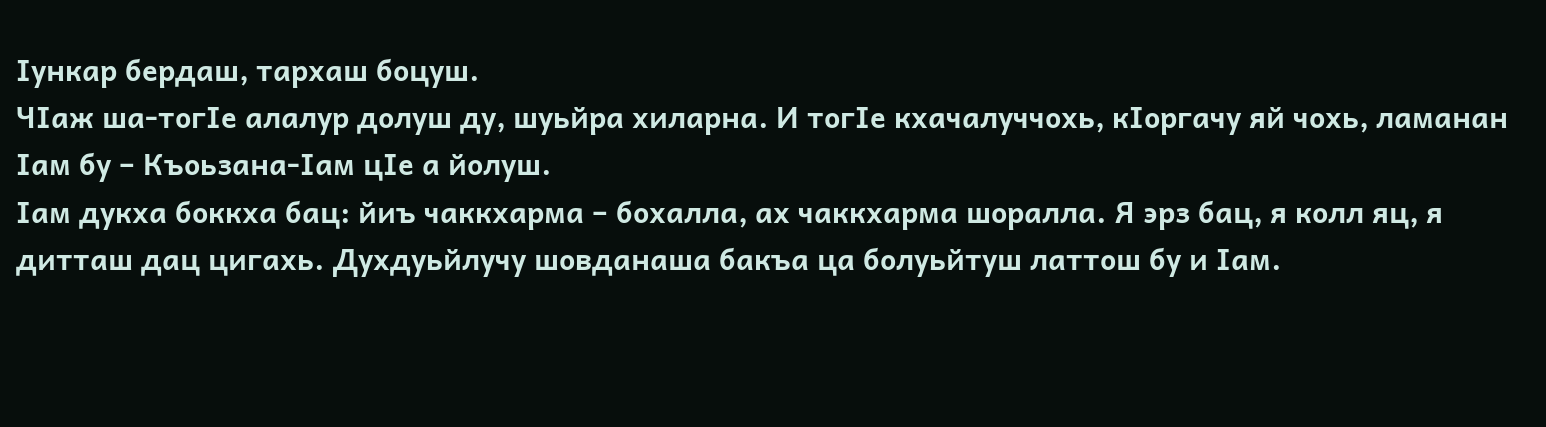Iункар бердаш, тархаш боцуш.
ЧIаж ша-тогIе алалур долуш ду, шуьйра хиларна. И тогIе кхачалуччохь, кIоргачу яй чохь, ламанан Iам бу – Къоьзана-Iам цIе а йолуш.
Iам дукха боккха бац: йиъ чаккхарма – бохалла, ах чаккхарма шоралла. Я эрз бац, я колл яц, я дитташ дац цигахь. Духдуьйлучу шовданаша бакъа ца болуьйтуш латтош бу и Iам.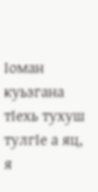Iоман куьзгана тIехь тухуш тулгIе а яц, я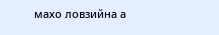махо ловзийна а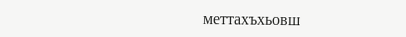меттахъхьовш